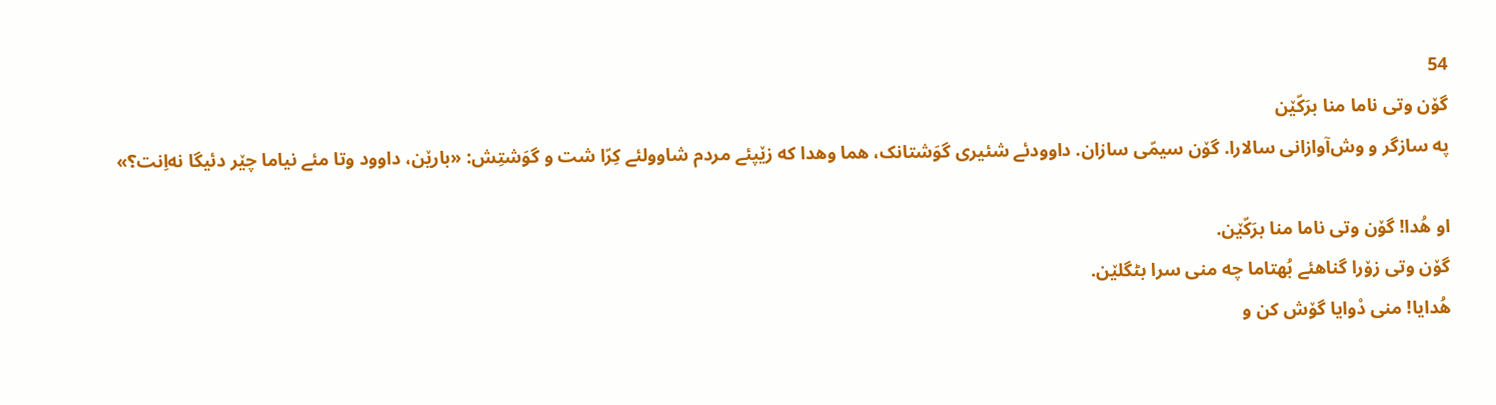54
گۆن وتی ناما منا برَکّێن
په سازگر و وش‌آوازانی سالارا. گۆن سیمّی سازان. داوودئے شئیری گوَشتانک، هما وهدا که زێپئے مردم شاوولئے کِرّا شت و گوَشتِش: «بارێن، داوود وتا مئے نیاما چێر دئیگا نه‌اِنت؟»

او هُدا! گۆن وتی ناما منا برَکّێن.
گۆن وتی زۆرا گناهئے بُهتاما چه منی سرا بٹگلێن.
هُدایا! منی دْوایا گۆش کن و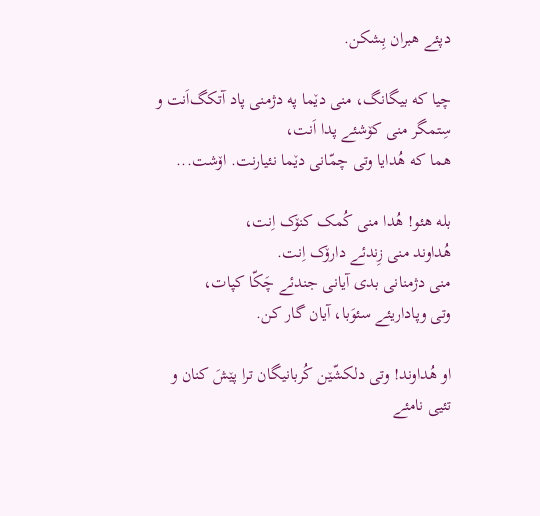دپئے هبران بِشکن.

چیا که بیگانگ، منی دێما په دژمنی پاد آتکگ‌اَنت و
سِتمگر منی کۆشئے پدا اَنت،
هما که هُدایا وتی چمّانی دێما نئیارنت. اۆشت...

بله هئو! هُدا منی کُمک کنۆک اِنت،
هُداوند منی زِندئے دارۆک اِنت.
منی دژمنانی بدی آیانی جندئے چَکّا کپات،
وتی وپاداریئے سئوَبا، آیان گار کن.

او هُداوند! وتی دلکشّێن کُربانیگان ترا پێشَ کنان و
تئیی نامئے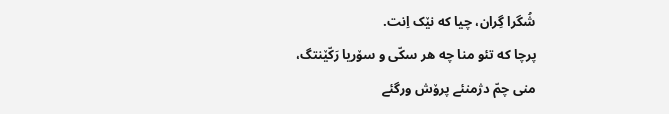شُگرا گِران، چیا که نێک اِنت.
پرچا که تئو منا چه هر سکّی و سۆریا رَکّێنتگ،
منی چمّ دژمنئے پرۆش ورگئے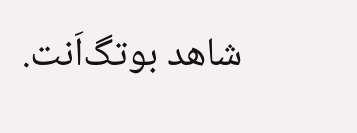شاهد بوتگ‌اَنت.